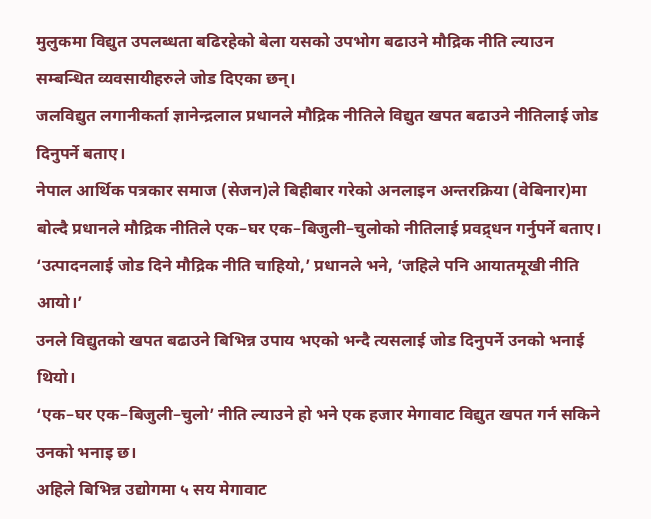मुलुकमा विद्युत उपलब्धता बढिरहेको बेला यसको उपभोग बढाउने मौद्रिक नीति ल्याउन सम्बन्धित व्यवसायीहरुले जोड दिएका छन्।
जलविद्युत लगानीकर्ता ज्ञानेन्द्रलाल प्रधानले मौद्रिक नीतिले विद्युत खपत बढाउने नीतिलाई जोड दिनुपर्ने बताए।
नेपाल आर्थिक पत्रकार समाज (सेजन)ले बिहीबार गरेको अनलाइन अन्तरक्रिया (वेबिनार)मा बोल्दै प्रधानले मौद्रिक नीतिले एक–घर एक–बिजुली–चुलोको नीतिलाई प्रवद्र्धन गर्नुपर्ने बताए।
‘उत्पादनलाई जोड दिने मौद्रिक नीति चाहियो,’ प्रधानले भने, ‘जहिले पनि आयातमूखी नीति आयो।’
उनले विद्युतको खपत बढाउने बिभिन्न उपाय भएको भन्दै त्यसलाई जोड दिनुपर्ने उनको भनाई थियो।
‘एक–घर एक–बिजुली–चुलो’ नीति ल्याउने हो भने एक हजार मेगावाट विद्युत खपत गर्न सकिने उनको भनाइ छ।
अहिले बिभिन्न उद्योगमा ५ सय मेगावाट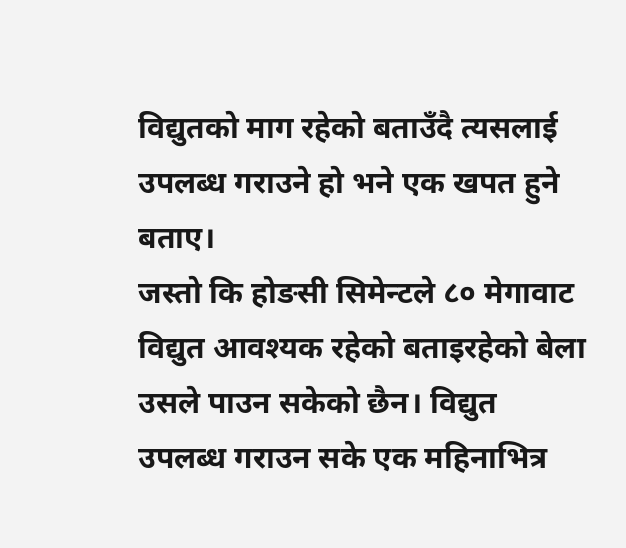विद्युतको माग रहेको बताउँदै त्यसलाई उपलब्ध गराउने हो भने एक खपत हुने बताए।
जस्तो कि होङसी सिमेन्टले ८० मेगावाट विद्युत आवश्यक रहेको बताइरहेको बेला उसले पाउन सकेको छैन। विद्युत उपलब्ध गराउन सके एक महिनाभित्र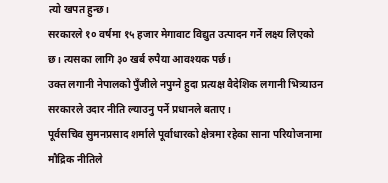त्यो खपत हुन्छ।
सरकारले १० वर्षमा १५ हजार मेगावाट विद्युत उत्पादन गर्ने लक्ष्य लिएको छ। त्यसका लागि ३० खर्ब रुपैया आवश्यक पर्छ।
उक्त लगानी नेपालको पुँजीले नपुग्ने हुदा प्रत्यक्ष वैदेशिक लगानी भित्र्याउन सरकारले उदार नीति ल्याउनु पर्ने प्रधानले बताए।
पूर्वसचिव सुमनप्रसाद शर्माले पूर्वाधारको क्षेत्रमा रहेका साना परियोजनामा मौद्रिक नीतिले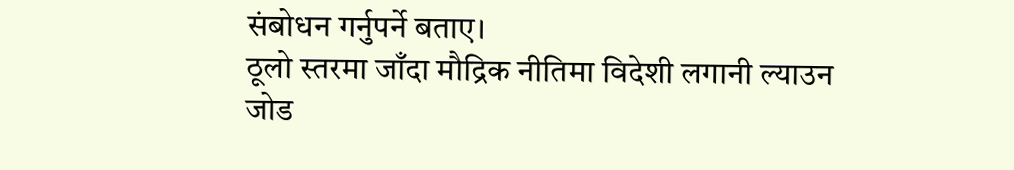संबोधन गर्नुपर्ने बताए।
ठूलो स्तरमा जाँदा मौद्रिक नीतिमा विदेशी लगानी ल्याउन जोड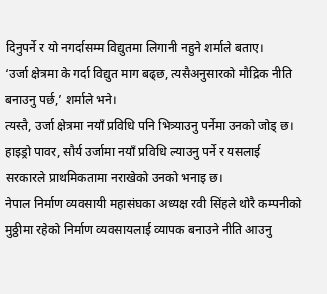दिनुपर्ने र यो नगर्दासम्म विद्युतमा लिगानी नहुने शर्माले बताए।
‘उर्जा क्षेत्रमा के गर्दा विद्युत माग बढ्छ, त्यसैअनुसारको मौद्रिक नीति बनाउनु पर्छ,’ शर्माले भने।
त्यस्तै, उर्जा क्षेत्रमा नयाँ प्रविधि पनि भित्र्याउनु पर्नेमा उनको जोड् छ।
हाइड्रो पावर, सौर्य उर्जामा नयाँ प्रविधि ल्याउनु पर्ने र यसलाई सरकारले प्राथमिकतामा नराखेको उनको भनाइ छ।
नेपाल निर्माण व्यवसायी महासंघका अध्यक्ष रवी सिंहले थोरै कम्पनीको मुठ्ठीमा रहेको निर्माण व्यवसायलाई व्यापक बनाउने नीति आउनु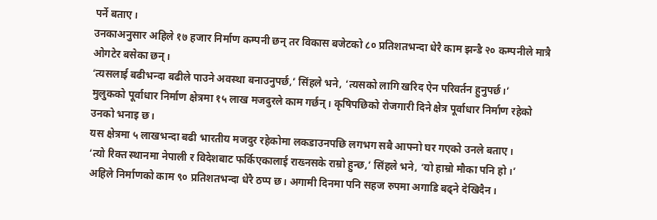पर्ने बताए।
उनकाअनुसार अहिले १७ हजार निर्माण कम्पनी छन् तर विकास बजेटको ८० प्रतिशतभन्दा धेरै काम झन्डै २० कम्पनीले मात्रै ओगटेर बसेका छन्।
‘त्यसलाई बढीभन्दा बढीले पाउने अवस्था बनाउनुपर्छ,’ सिंहले भने, ‘त्यसको लागि खरिद ऐन परिवर्तन हुनुपर्छ।’
मुलुकको पूर्वाधार निर्माण क्षेत्रमा १५ लाख मजदुरले काम गर्छन्। कृषिपछिको रोजगारी दिने क्षेत्र पूर्वाधार निर्माण रहेको उनको भनाइ छ।
यस क्षेत्रमा ५ लाखभन्दा बढी भारतीय मजदुर रहेकोमा लकडाउनपछि लगभग सबै आफ्नो घर गएको उनले बताए।
‘त्यो रिक्त स्थानमा नेपाली र विदेशबाट फर्किएकालाई राख्नसके राम्रो हुन्छ,’ सिंहले भने, ‘यो हाम्रो मौका पनि हो।’
अहिले निर्माणको काम ९० प्रतिशतभन्दा धेरै ठप्प छ। अगामी दिनमा पनि सहज रुपमा अगाडि बढ्ने देखिदैन।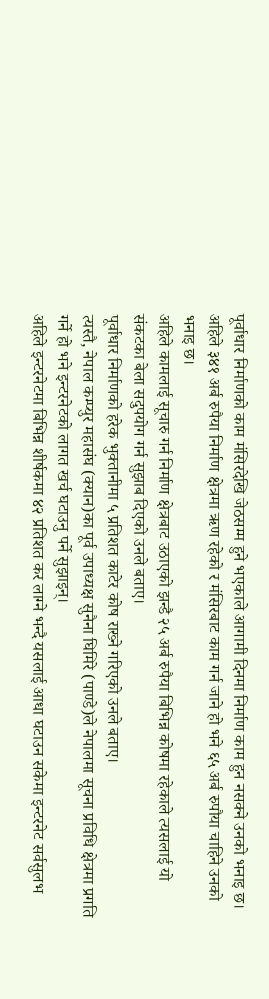पूर्वाधार निर्माणको काम मंसिरदेखि जेठसम्म हुने भएकाले आगामी दिनमा निर्माण काम हुन नसक्ने उनको भनाइ छ।
अहिले ३४१ अर्ब रुपैया निर्माण क्षेत्रमा ऋण रहेको र मंसिरबाट काम गर्न जाने हो भने ६५ अर्ब रुपौया चाहिने उनको भनाइ छ।
अहिले कामलाई सूचारु गर्न निर्माण क्षेत्रबाट उठाएको झन्डै २५ अर्ब रुपैया बिभिन्न कोषमा रहेकाले त्यसलाई यो संकटका बेला सदुपयोग गर्न सुझाब दिएको उनले बताए।
पूर्वाधार निर्माणको हरेक भुक्तानीमा ५ प्रतिशत काटेर कोष राख्ने गरिएको उनले बताए।
त्यस्तै, नेपाल कम्प्युर महासंघ (क्यान)का पूर्व उपाध्यक्ष सुनैना घिमिरे (पाण्डे)ले नेपालमा सूचना प्रविधि क्षेत्रमा प्रगति गर्ने हो भने इन्टरनेटको लागत खर्च घटाउनु पर्ने सुझाइन्।
अहिले इन्टरनेटमा बिभिन्न शीर्षकमा ४२ प्रतिशत कर लाग्ने भन्दै यसलाई आधा घटाउन सकेमा इन्टरनेट सर्वसुलभ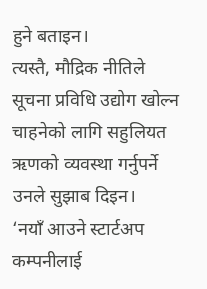हुने बताइन।
त्यस्तै, मौद्रिक नीतिले सूचना प्रविधि उद्योग खोल्न चाहनेको लागि सहुलियत ऋणको व्यवस्था गर्नुपर्ने उनले सुझाब दिइन।
‘नयाँ आउने स्टार्टअप कम्पनीलाई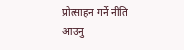प्रोत्साहन गर्ने नीति आउनु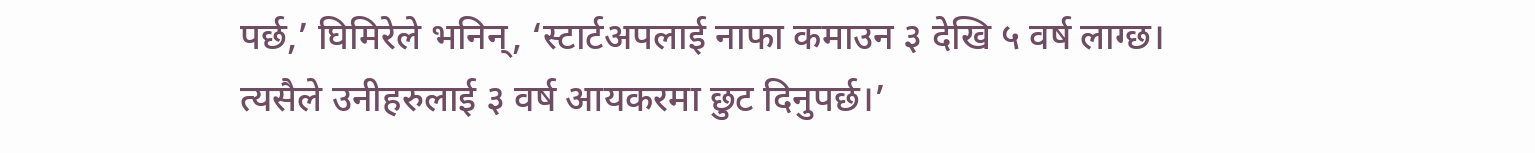पर्छ,’ घिमिरेले भनिन्, ‘स्टार्टअपलाई नाफा कमाउन ३ देखि ५ वर्ष लाग्छ। त्यसैले उनीहरुलाई ३ वर्ष आयकरमा छुट दिनुपर्छ।’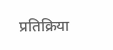प्रतिक्रिया